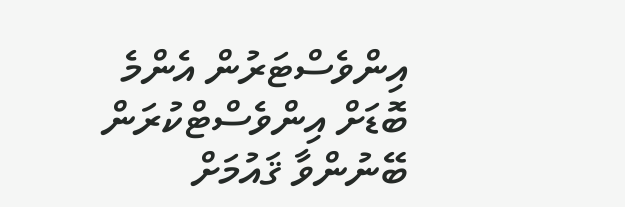އިންވެސްޓަރުން އެންމެ ބޮޑަށް އިންވެސްޓްކުރަން ބޭނުންވާ ޤައުމަށް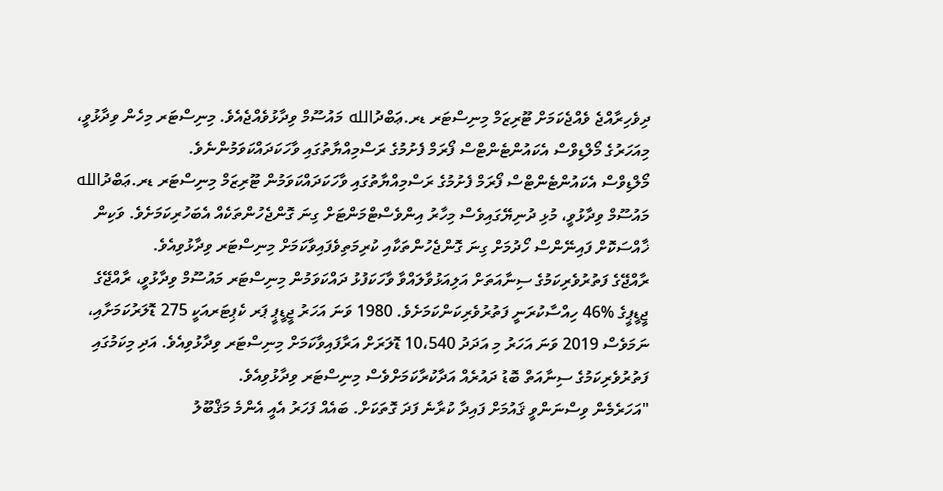ދިވެހިރާއްޖެ ވެއްޖެކަމަށް ޓޫރިޒަމް މިނިސްޓަރ ޑރ.ޢަބްދުالله މައުސޫމް ވިދާޅުވެއްޖެއެވެ. މިނިސްޓަރ މިހެން ވިދާޅުވީ، މިއަހަރުގެ މޯލްޑިވްސް އެކައުންޓެންޓްސް ފޯރަމް ފެށުމުގެ ރަސްމިއްޔާތުގައި ވާހަކަދައްކަވަމުންނެވެ.
މޯލްޑިވްސް އެކައުންޓެންޓްސް ފޯރަމް ފެށުމުގެ ރަސްމިއްޔާތުގައި ވާހަކަދައްކަވަމުން ޓޫރިޒަމް މިނިސްޓަރ ޑރ.ޢަބްދުالله މައުސޫމް ވިދާޅުވީ، މުޅި ދުނިޔޭގައިވެސް މިހާރު އިންވެސްޓްމަންޓަށް ގިނަ ގޮންޖެހުންތަކެއް އެބަހުރިކަމަށެވެ. ވަކިން ޚާއްސަކޮށް ފައިނޭންސް ހޯދުމަށް ގިނަ ގޮންޖެހުންތަކާއި ކުރިމަތިވެފައިވާކަމަށް މިނިސްޓަރ ވިދާޅުވިއެވެ.
ރާއްޖޭގެ ފަތުރުވެރިކަމުގެ ސިނާއަތަށް އަލިއަޅުވާލައްވާ ވާހަކަފުޅު ދައްކަވަމުން މިނިސްޓަރ މައުސޫމް ވިދާޅުވީ، ރާއްޖޭގެ ޖީޑީޕީގެ %46 ހިއްސާކުރަނީ ފަތުރުވެރިކަންކަމަށެވެ. 1980 ވަނަ އަހަރު ޖީޑީޕީ ޕަރ ކެޕިޓަރއަކީ 275 ޑޮލަރުކަމަށާއި، ނަމަވެސް 2019 ވަނަ އަހަރު މި އަދަދު 10،540 ޑޮލަރަށް އަރާފައިވާކަމަށް މިނިސްޓަރ ވިދާޅުވިއެވެ. އަދި މިކަމުގައި ފަތުރުވެރިކަމުގެ ސިނާއަތް ބޮޑު ދައުރެއް އަދާކުރާކަމަށްވެސް މިނިސްޓަރ ވިދާޅުވިއެވެ.
"އަހަރެމެން ވިސްނަންވީ ޤައުމަށް ފައިދާ ކުރާނެ ފަދަ ގޮތަކަށް. ބައެއް ފަހަރު އެއީ އެންމެ މަޤްބޫލު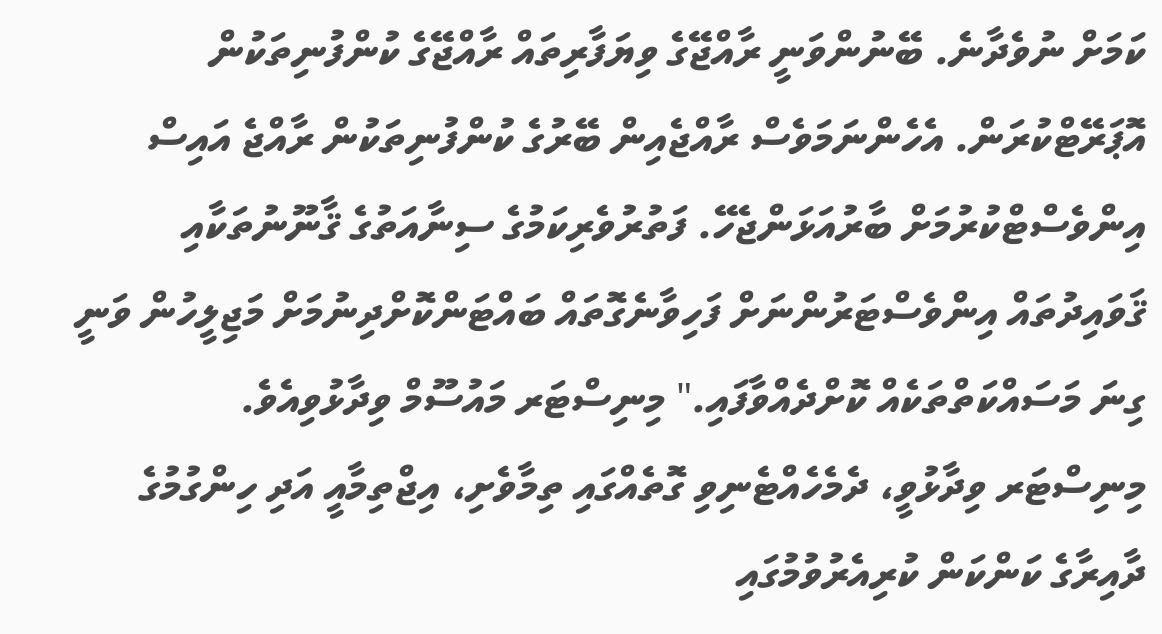ކަމަށް ނުވެދާނެ. ބޭނުންވަނީ ރާއްޖޭގެ ވިޔަފާރިތައް ރާއްޖޭގެ ކުންފުނިތަކުން އޮޕަރޭޓްކުރަން. އެހެންނަމަވެސް ރާއްޖެއިން ބޭރުގެ ކުންފުނިތަކުން ރާއްޖެ އައިސް އިންވެސްޓްކުރުމަށް ބާރުއަޅަންޖެހޭ. ފަތުރުވެރިކަމުގެ ސިނާއަތުގެ ޤާނޫނުތަކާއި ޤަވައިދުތައް އިންވެސްޓަރުންނަށް ފަހިވާނެގޮތައް ބައްޓަންކޮށްދިނުމަށް މަޖިލީހުން ވަނީ ގިނަ މަސައްކަތްތަކެއް ކޮށްދެއްވާފައި." މިނިސްޓަރ މައުސޫމް ވިދާޅުވިއެވެ.
މިނިސްޓަރ ވިދާޅުވީ، ދެމެހެއްޓެނިވި ގޮތެއްގައި ތިމާވެށި، އިޖްތިމާއީ އަދި ހިންގުމުގެ ދާއިރާގެ ކަންކަން ކުރިއެރުވުމުގައި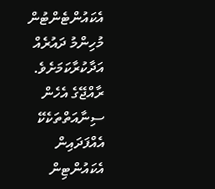އެކައުންޓެންޓުން މުހިންމު ދައުރެއް އަދާކުރާކަމަށެވެ. ރާއްޖޭގެ އެހެން ސިނާއަތްތަކެކޭ އެއްފަދައިން އެކައުންޓިން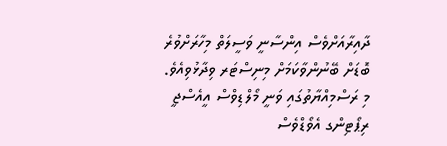ދާއިރާއަށްވެސް އިންސާނީ ވަސީލަތް މިހާރަށްވުރެ ބޮޑަށް ބޭނުންވާކަމަށް މިނިސްޓަރ ވިދާޅުވިއެވެ.
މި ރަސްމިއްޔާތުގައި ވަނީ މޯލްޑިވްސް އީއެސްޖީ ރިޕޯޓިންގ އެވޯޑްވެސް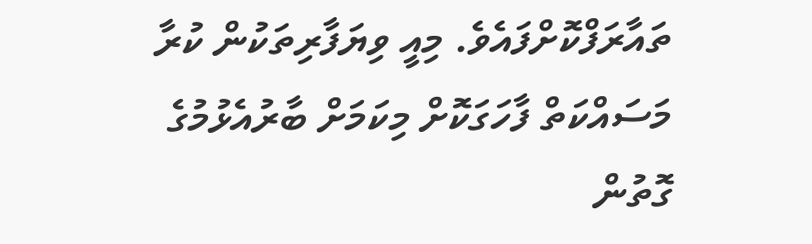ތައާރަފްކޮށްފައެވެ. މިއީ ވިޔަފާރިތަކުން ކުރާ މަސައްކަތް ފާހަގަކޮށް މިކަމަށް ބާރުއެޅުމުގެ ގޮތުން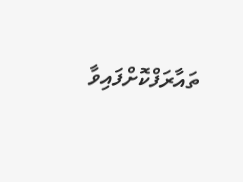ތައާރަފްކޮށްފައިވާ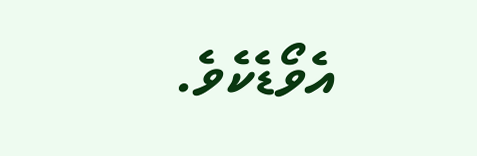އެވޯޑެކެވެ.